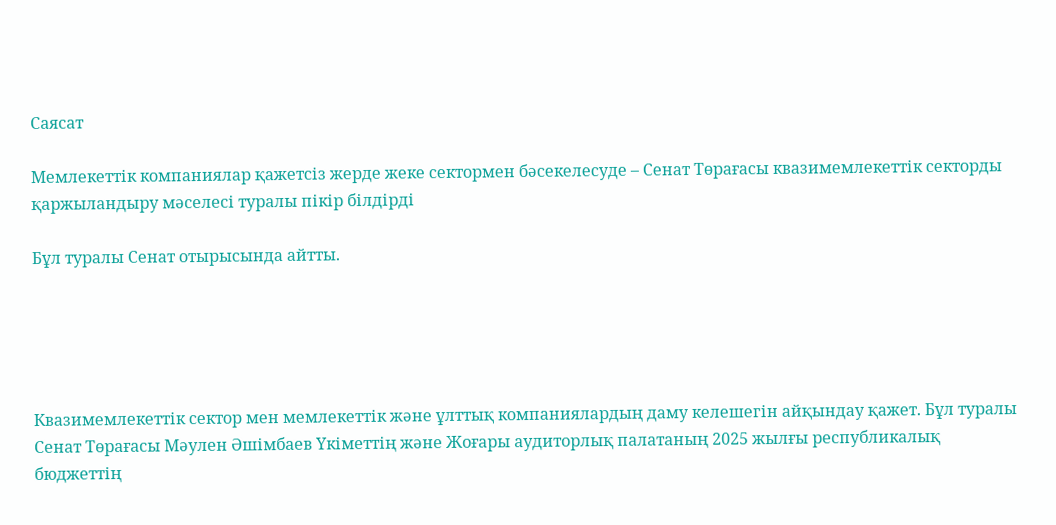Саясат

Мемлекеттік компаниялар қажетсіз жерде жеке сектормен бәсекелесуде – Сенат Төрағасы квазимемлекеттік секторды қаржыландыру мәселесі туралы пікір білдірді

Бұл туралы Сенат отырысында айтты.





Квазимемлекеттік сектор мен мемлекеттік және ұлттық компаниялардың даму келешегін айқындау қажет. Бұл туралы Сенат Төрағасы Мәулен Әшімбаев Үкіметтің және Жоғары аудиторлық палатаның 2025 жылғы республикалық бюджеттің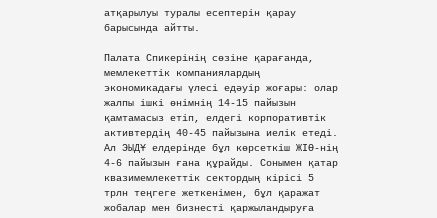атқарылуы туралы есептерін қарау барысында айтты.

Палата Спикерінің сөзіне қарағанда, мемлекеттік компаниялардың экономикадағы үлесі едәуір жоғары: олар жалпы ішкі өнімнің 14-15 пайызын қамтамасыз етіп, елдегі корпоративтік активтердің 40-45 пайызына иелік етеді. Ал ЭЫДҰ елдерінде бұл көрсеткіш ЖІӨ-нің 4-6 пайызын ғана құрайды. Сонымен қатар квазимемлекеттік сектордың кірісі 5 трлн теңгеге жеткенімен, бұл қаражат жобалар мен бизнесті қаржыландыруға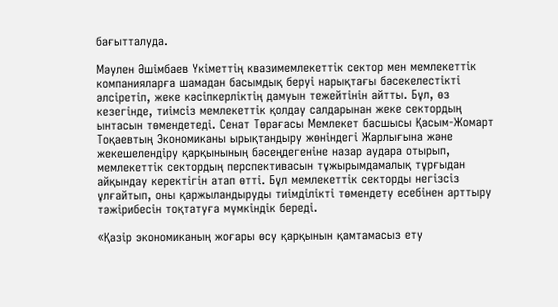бағытталуда.

Мәулен Әшімбаев Үкіметтің квазимемлекеттік сектор мен мемлекеттік компанияларға шамадан басымдық беруі нарықтағы бәсекелестікті әлсіретіп, жеке кәсіпкерліктің дамуын тежейтінін айтты. Бұл, өз кезегінде, тиімсіз мемлекеттік қолдау салдарынан жеке сектордың ынтасын төмендетеді. Сенат Төрағасы Мемлекет басшысы Қасым-Жомарт Тоқаевтың Экономиканы ырықтандыру жөніндегі Жарлығына және жекешелендіру қарқынының бәсеңдегеніне назар аудара отырып, мемлекеттік сектордың перспективасын тұжырымдамалық тұрғыдан айқындау керектігін атап өтті. Бұл мемлекеттік секторды негізсіз ұлғайтып, оны қаржыландыруды тиімділікті төмендету есебінен арттыру тәжірибесін тоқтатуға мүмкіндік береді.

«Қазір экономиканың жоғары өсу қарқынын қамтамасыз ету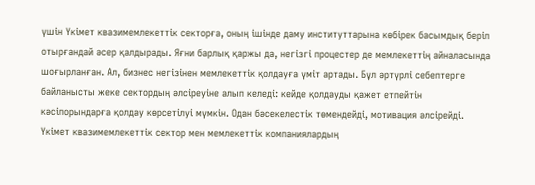үшін Үкімет квазимемлекеттік секторға, оның ішінде даму институттарына көбірек басымдық беріп отырғандай әсер қалдырады. Яғни барлық қаржы да, негізгі процестер де мемлекеттің айналасында шоғырланған. Ал, бизнес негізінен мемлекеттік қолдауға үміт артады. Бұл әртүрлі себептерге байланысты жеке сектордың әлсіреуіне алып келеді: кейде қолдауды қажет етпейтін кәсіпорындарға қолдау көрсетілуі мүмкін. Одан бәсекелестік төмендейді, мотивация әлсірейді. Үкімет квазимемлекеттік сектор мен мемлекеттік компаниялардың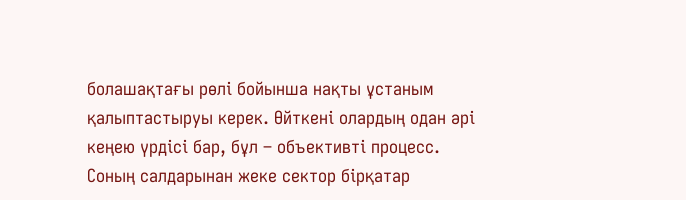болашақтағы рөлі бойынша нақты ұстаным қалыптастыруы керек. Өйткені олардың одан әрі кеңею үрдісі бар, бұл – объективті процесс. Соның салдарынан жеке сектор бірқатар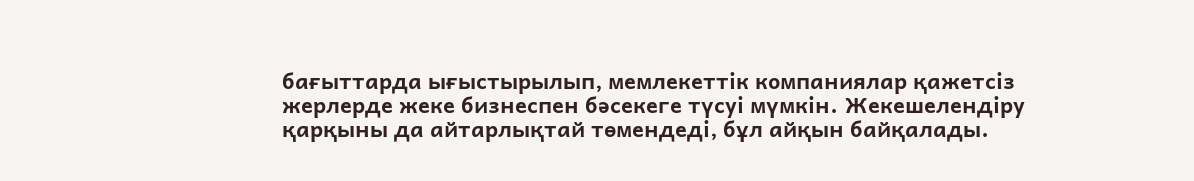бағыттарда ығыстырылып, мемлекеттік компаниялар қажетсіз жерлерде жеке бизнеспен бәсекеге түсуі мүмкін. Жекешелендіру қарқыны да айтарлықтай төмендеді, бұл айқын байқалады.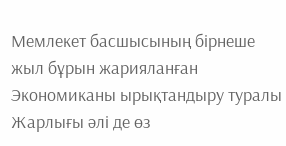Мемлекет басшысының бірнеше жыл бұрын жарияланған Экономиканы ырықтандыру туралы Жарлығы әлі де өз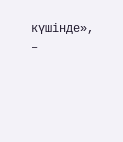күшінде», –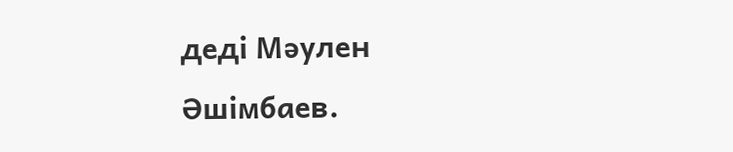деді Мәулен Әшімбаев.